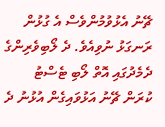ޗޭނު އެޅުވުމުންވެސް އެ ގުޅުން ރަނގަޅު ނުވިއެވެ. ދެ ލޯބިވެރިންގެ ދެމެދުގައި އޮތް ލޯބި ޓެސްޓު ކުރަން ޗޭނު އަޅުވައިގެން އުޅުނު ދެ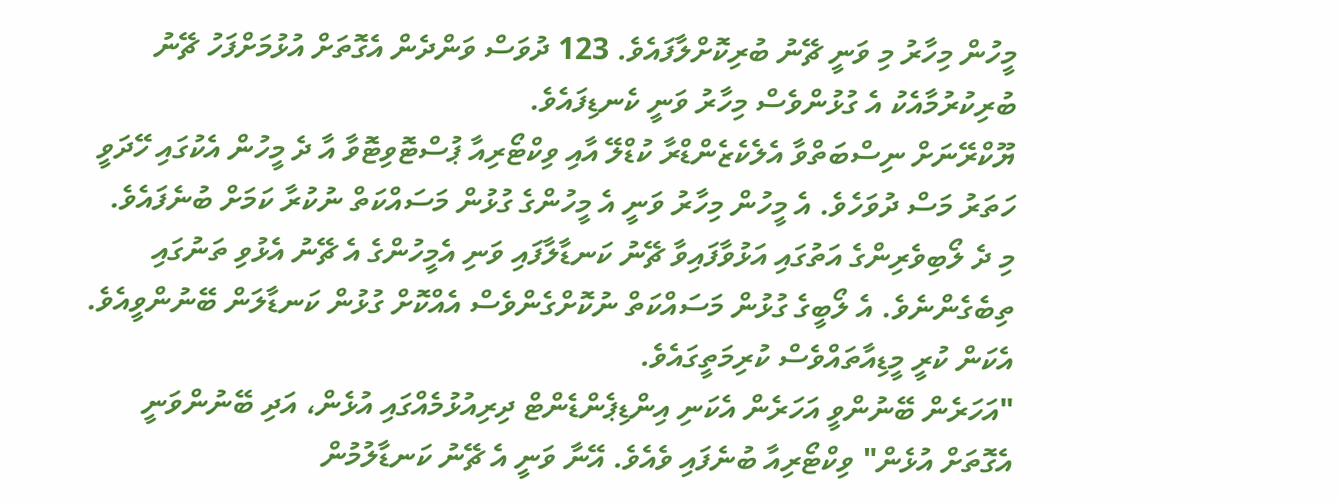މީހުން މިހާރު މި ވަނީ ޗޭނު ބުރިކޮށްލާފައެވެ. 123 ދުވަސް ވަންދެން އެގޮތަށް އުޅުމަށްފަހު ޗޭނު ބުރިކުރުމާއެކު އެ ގުޅުންވެސް މިހާރު ވަނީ ކެނޑިފައެވެ.
ޔޫކްރޭނަށް ނިސްބަތްވާ އެލެކެޒެންޑްރާ ކުޑްލޭ އާއި ވިކްޓޯރިއާ ޕުސްޓޮވިޓޮވާ އާ ދެ މީހުން އެކުގައި ހޭދަވީ ހަތަރު މަސް ދުވަހެވެ. އެ މީހުން މިހާރު ވަނީ އެ މީހުންގެ ގުޅުން މަސައްކަތް ނުކުރާ ކަމަށް ބުނެފައެވެ.
މި ދެ ލޯބިވެރިންގެ އަތުގައި އަޅުވާފައިވާ ޗޭނު ކަނޑާލާފައި ވަނި އެމީހުންގެ އެ ޗޭނު އެޅުވި ތަނުގައި ތިބެގެންނެވެ. އެ ލޯބީގެ ގުޅުން މަސައްކަތް ނުކޮށްގެންވެސް އެއްކޮށް ގުޅުން ކަނޑާލަން ބޭނުންވީއެވެ. އެކަން ކުރީ މީޑިއާތައްވެސް ކުރިމަތީގައެވެ.
"އަހަރެން ބޭނުންވީ އަހަރެން އެކަނި އިންޑިޕެންޑެންޓް ދިރިއުޅުމެއްގައި އުޅެން، އަދި ބޭނުންވަނީ އެގޮތަށް އުޅެން" ވިކްޓޯރިއާ ބުނެފައި ވެއެވެ. އޭނާ ވަނީ އެ ޗޭނު ކަނޑާލުމުން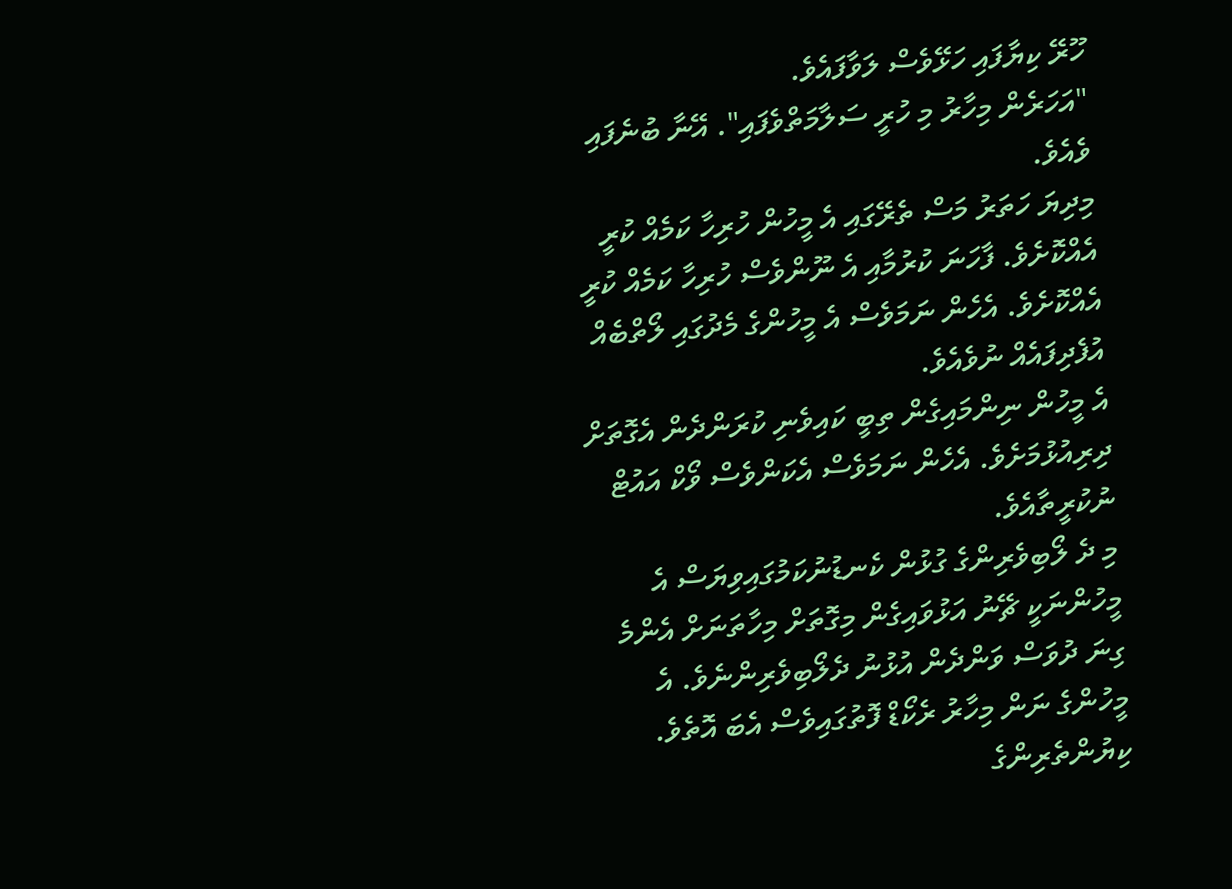ހޫރޭ ކިޔާފައި ހަޅޭވެސް ލަވާފައެވެ.
"އަހަރެން މިހާރު މި ހުރީ ސަލާމަތްވެފައި". އޭނާ ބުނެފައި ވެއެވެ.
މިދިޔަ ހަތަރު މަސް ތެރޭގައި އެ މީހުން ހުރިހާ ކަމެއް ކުރީ އެއްކޮށެވެ. ފާހަނަ ކުރުމާއި އެ ނޫންވެސް ހުރިހާ ކަމެއް ކުރީ އެއްކޮށެވެ. އެހެން ނަމަވެސް އެ މީހުންގެ މެދުގައި ލޯތްބެއް އުފެދިފައެއް ނުވެއެވެ.
އެ މީހުން ނިންމައިގެން ތިބީ ކައިވެނި ކުރަންދެން އެގޮތަށް ދިރިއުޅުމަށެވެ. އެހެން ނަމަވެސް އެކަންވެސް ވޯކް އައުޓް ނުކުރީތާއެވެ.
މި ދެ ލޯބިވެރިންގެ ގުޅުން ކެނޑުނުކަމުގައިވިޔަސް އެ މީހުންނަކީ ޗޭނު އަޅުވައިގެން މިގޮތަށް މިހާތަނަށް އެންމެ ގިނަ ދުވަސް ވަންދެން އުޅުނު ދެލޯބިވެރިންނެވެ. އެ މީހުންގެ ނަން މިހާރު ރެކޯޑް ފޮތުގައިވެސް އެބަ އޮތެވެ.
ކިޔުންތެރިންގެ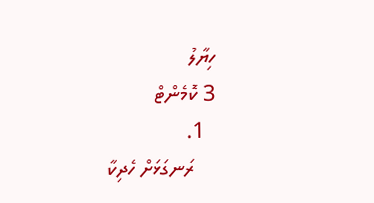ހިޔާލު
3 ކޮމެންޓް
  1.
    ރަނގަޅަށް ހެދިކާ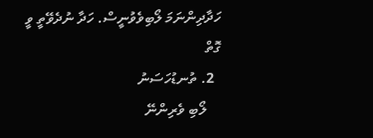ހަދާދިންނަމަ ލޯބިވެވުނީސް. ހަދާ ނުދެވޭތީ ވީ ގޮތް
  2. ތުނޑުހަސަނު
    ލޯބި ވެރިންނޭ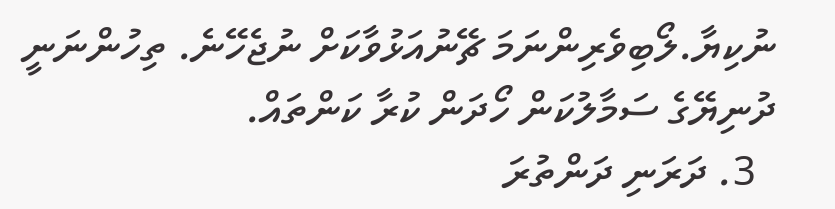ނުކިޔާ.ލޯބިވެރިންނަމަ ޗޭނުއަޅުވާކަށް ނުޖެހޭނެ. ތިހުންނަނީ ދުނިޔޭގެ ސަމާލުކަން ހޯދަން ކުރާ ކަންތައް.
  3. ދަރަނި ދަންތުރަ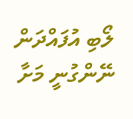ލޯބި އުފައްދަން ނޭންގުނީ މަށާ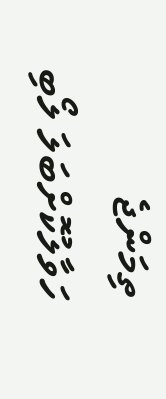ތިމަންޖެ ހަވާލުކޮށްބަލަ ލޯބި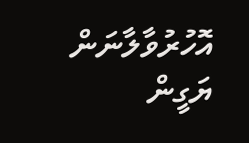އޮހުރުވާލާނަން ޔަގީން